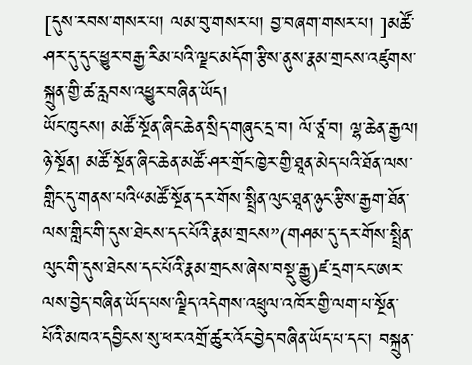[དུས་རབས་གསར་པ། ལམ་བུ་གསར་པ། བྱ་བཞག་གསར་པ། ]མཚོ་ཤར་དུ་དུང་ཕྱུར་བརྒྱ་རིམ་པའི་ལྗང་མདོག་རྩིས་ནུས་རྣམ་གྲངས་འཛུགས་སྐྲུན་གྱི་ཚ་རླབས་འཕྱུར་བཞིན་ཡོད།
ཡོང་ཁུངས། མཚོ་སྔོན་ཞིང་ཆེན་སྲིད་གཞུང་དྲ་བ། ལོ་ཙཱ་བ། ལྷ་ཆེན་རྒྱལ།
ཉེ་སྔོན། མཚོ་སྔོན་ཞིང་ཆེན་མཚོ་ཤར་གྲོང་ཁྱེར་གྱི་ཐཱན་མེད་པའི་ཐོན་ལས་གླིང་དུ་གནས་པའི“མཚོ་སྔོན་དར་གོས་སྤྲིན་ལུང་ཐཱན་ཉུང་རྩིས་རྒྱག་ཐོན་ལས་གླིང་གི་དུས་ཐེངས་དང་པོའི་རྣམ་གྲངས”(གཤམ་དུ་དར་གོས་སྤྲིན་ལུང་གི་དུས་ཐེངས་དང་པོའི་རྣམ་གྲངས་ཞེས་བསྡུ་རྒྱུ)ཛ་དྲག་ངང་ཨར་ལས་བྱེད་བཞིན་ཡོད་པས་ལྗིད་འདེགས་འཕྲུལ་འཁོར་གྱི་ལག་པ་སྔོན་པོའི་མཁའ་དབྱིངས་སུ་ཕར་འགྲོ་ཚུར་འོང་བྱེད་བཞིན་ཡོད་པ་དང་། བསྐྲུན་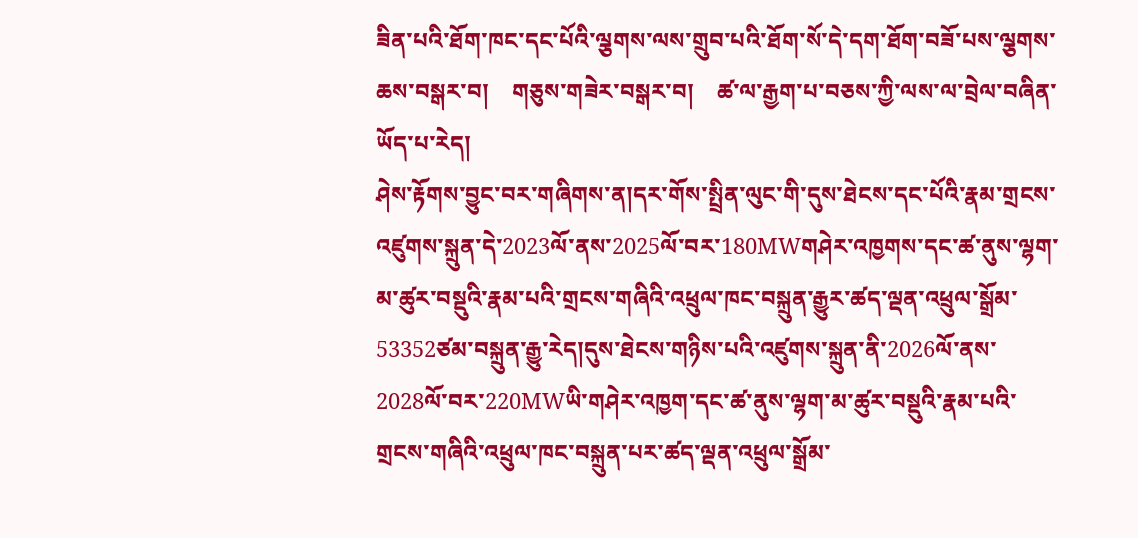ཟིན་པའི་ཐོག་ཁང་དང་པོའི་ལྕགས་ལས་གྲུབ་པའི་ཐོག་སོ་དེ་དག་ཐོག་བཟོ་པས་ལྕགས་ཆས་བསྒར་བ།    གཅུས་གཟེར་བསྒར་བ།    ཚ་ལ་རྒྱག་པ་བཅས་ཀྱི་ལས་ལ་བྲེལ་བཞིན་ཡོད་པ་རེད།
ཤེས་རྟོགས་བྱུང་བར་གཞིགས་ན།དར་གོས་སྤྲིན་ལུང་གི་དུས་ཐེངས་དང་པོའི་རྣམ་གྲངས་འཛུགས་སྐྲུན་དེ་2023ལོ་ནས་2025ལོ་བར་180MWགཤེར་འཁྱགས་དང་ཚ་ནུས་ལྷག་མ་ཚུར་བསྡུའི་རྣམ་པའི་གྲངས་གཞིའི་འཕྲུལ་ཁང་བསྐྲུན་རྒྱུར་ཚད་ལྡན་འཕྲུལ་སྒྲོམ་53352ཙམ་བསྐྲུན་རྒྱུ་རེད།དུས་ཐེངས་གཉིས་པའི་འཛུགས་སྐྲུན་ནི་2026ལོ་ནས་2028ལོ་བར་220MWཡི་གཤེར་འཁྱག་དང་ཚ་ནུས་ལྷག་མ་ཚུར་བསྡུའི་རྣམ་པའི་གྲངས་གཞིའི་འཕྲུལ་ཁང་བསྐྲུན་པར་ཚད་ལྡན་འཕྲུལ་སྒྲོམ་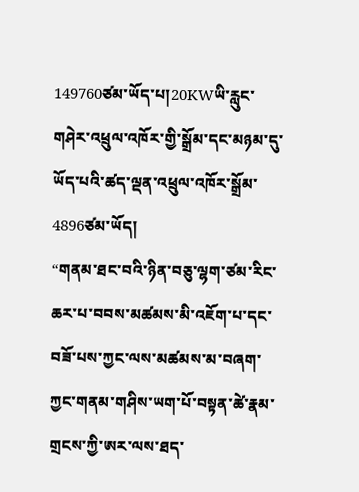149760ཙམ་ཡོད་པ།20KWཡི་རླུང་གཤེར་འཕྲུལ་འཁོར་གྱི་སྒྲོམ་དང་མཉམ་དུ་ཡོད་པའི་ཚད་ལྡན་འཕྲུལ་འཁོར་སྒྲོམ་4896ཙམ་ཡོད།
“གནམ་ཐང་བའི་ཉིན་བཅུ་ལྷག་ཙམ་རིང་ཆར་པ་བབས་མཚམས་མི་འཇོག་པ་དང་བཟོ་པས་ཀྱང་ལས་མཚམས་མ་བཞག་ཀྱང་གནམ་གཤིས་ཡག་པོ་བསྟན་ཚེ་རྣམ་གྲངས་ཀྱི་ཨར་ལས་ཐད་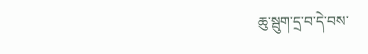ཆུ་སྦུག་དྲ་བ་དེ་བས་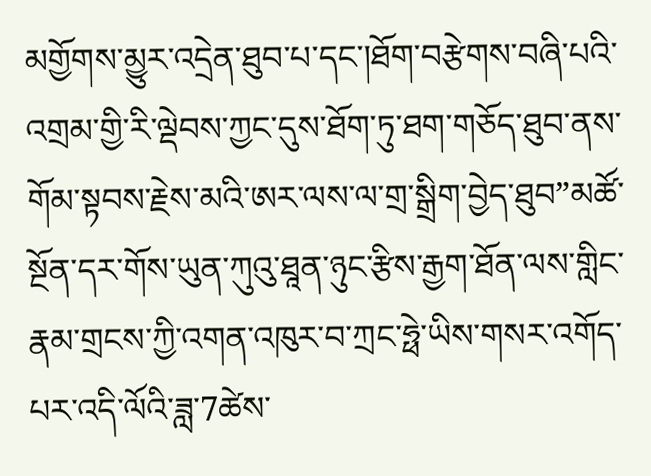མགྱོགས་མྱུར་འདྲེན་ཐུབ་པ་དང་།ཐོག་བརྩེགས་བཞི་པའི་འགྲམ་གྱི་རི་ལྡེབས་ཀྱང་དུས་ཐོག་ཏུ་ཐག་གཅོད་ཐུབ་ནས་གོམ་སྟབས་རྗེས་མའི་ཨར་ལས་ལ་གྲ་སྒྲིག་བྱེད་ཐུབ”མཚོ་སྔོན་དར་གོས་ཡུན་ཀུའུ་ཐཱན་ཉུང་རྩིས་རྒྱག་ཐོན་ལས་གླིང་རྣམ་གྲངས་ཀྱི་འགན་འཁུར་བ་ཀྲང་ཧྥེ་ཡིས་གསར་འགོད་པར་འདི་ལོའི་ཟླ་7ཚེས་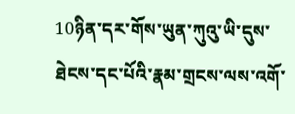10ཉིན་དར་གོས་ཡུན་ཀུའུ་ཡི་དུས་ཐེངས་དང་པོའི་རྣམ་གྲངས་ལས་འགོ་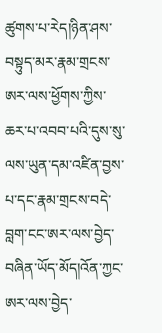ཚུགས་པ་རེད།ཉིན་ཤས་བསྟུད་མར་རྣམ་གྲངས་ཨར་ལས་ཕྱོགས་ཀྱིས་ཆར་པ་འབབ་པའི་དུས་སུ་ལས་ཡུན་དམ་འཛིན་བྱས་པ་དང་རྣམ་གྲངས་བདེ་བླག་ངང་ཨར་ལས་བྱེད་བཞིན་ཡོད་མོད།འོན་ཀྱང་ཨར་ལས་བྱེད་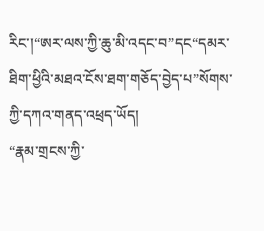རིང་།“ཨར་ལས་ཀྱི་ཆུ་མི་འདང་བ”དང“དམར་ཐིག་ཕྱིའི་མཐའ་ངོས་ཐག་གཅོད་བྱེད་པ”སོགས་ཀྱི་དཀའ་གནད་འཕྲད་ཡོད།
“རྣམ་གྲངས་ཀྱི་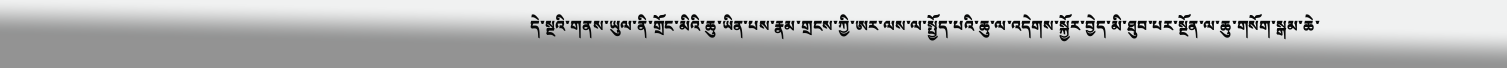དེ་སྔའི་གནས་ཡུལ་ནི་གྲོང་མིའི་ཆུ་ཡིན་པས་རྣམ་གྲངས་ཀྱི་ཨར་ལས་ལ་སྤྱོད་པའི་ཆུ་ལ་འདེགས་སྐྱོར་བྱེད་མི་ཐུབ་པར་སྔོན་ལ་ཆུ་གསོག་སྒམ་ཆེ་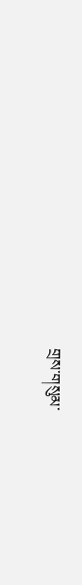གྲས་གསུམ་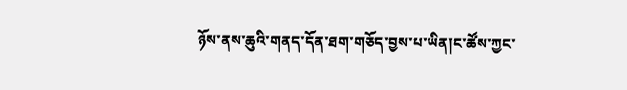ཉོས་ནས་ཆུའི་གནད་དོན་ཐག་གཅོད་བྱས་པ་ཡིན།ང་ཚོས་ཀྱང་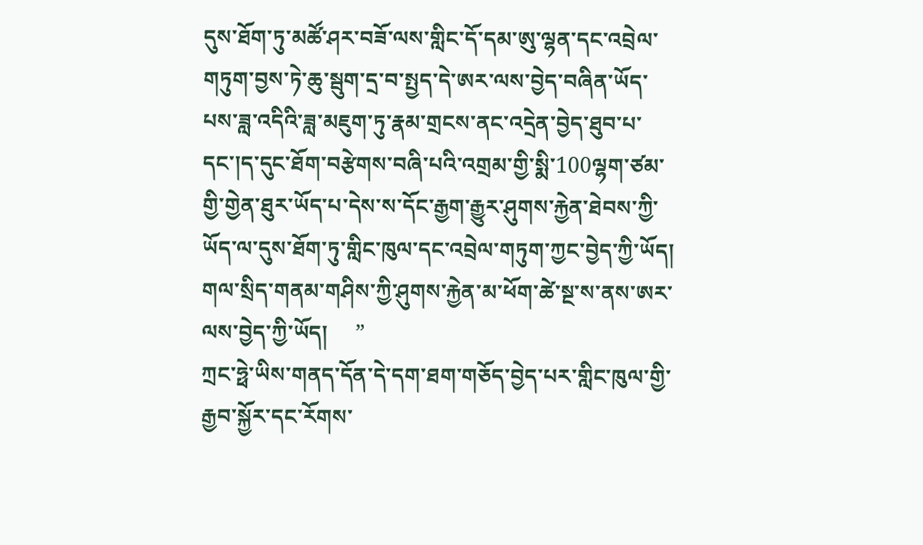དུས་ཐོག་ཏུ་མཚོ་ཤར་བཟོ་ལས་གླིང་དོ་དམ་ཨུ་ལྷན་དང་འབྲེལ་གཏུག་བྱས་ཏེ་ཆུ་སྦུག་དྲ་བ་སྤྱད་དེ་ཨར་ལས་བྱེད་བཞིན་ཡོད་པས་ཟླ་འདིའི་ཟླ་མཇུག་ཏུ་རྣམ་གྲངས་ནང་འདྲེན་བྱེད་ཐུབ་པ་དང་།ད་དུང་ཐོག་བརྩེགས་བཞི་པའི་འགྲམ་གྱི་སྨི་100ལྷག་ཙམ་གྱི་གྱེན་ཐུར་ཡོད་པ་དེས་ས་དོང་རྒྱག་རྒྱུར་ཤུགས་རྐྱེན་ཐེབས་ཀྱི་ཡོད་ལ་དུས་ཐོག་ཏུ་གླིང་ཁུལ་དང་འབྲེལ་གཏུག་ཀྱང་བྱེད་ཀྱི་ཡོད།    གལ་སྲིད་གནམ་གཤིས་ཀྱི་ཤུགས་རྐྱེན་མ་ཕོག་ཚེ་སྔ་ས་ནས་ཨར་ལས་བྱེད་ཀྱི་ཡོད།     ”
ཀྲང་ཧྥེ་ཡིས་གནད་དོན་དེ་དག་ཐག་གཅོད་བྱེད་པར་གླིང་ཁུལ་གྱི་རྒྱབ་སྐྱོར་དང་རོགས་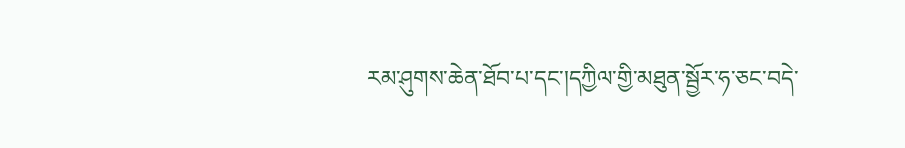རམ་ཤུགས་ཆེན་ཐོབ་པ་དང་།དཀྱིལ་གྱི་མཐུན་སྦྱོར་ཧ་ཅང་བདེ་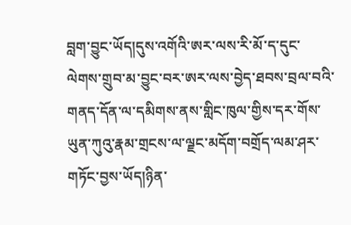བླག་བྱུང་ཡོད།དུས་འགོའི་ཨར་ལས་རི་མོ་ད་དུང་ལེགས་གྲུབ་མ་བྱུང་བར་ཨར་ལས་བྱེད་ཐབས་བྲལ་བའི་གནད་དོན་ལ་དམིགས་ནས་གླིང་ཁུལ་གྱིས་དར་གོས་ཡུན་ཀུའུ་རྣམ་གྲངས་ལ་ལྗང་མདོག་བགྲོད་ལམ་ཤར་གཏོང་བྱས་ཡོད།ཉིན་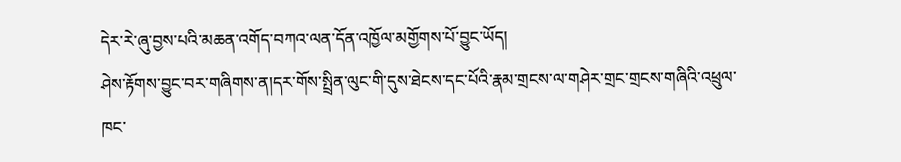དེར་རེ་ཞུ་བྱས་པའི་མཆན་འགོད་བཀའ་ལན་དོན་འཁྱོལ་མགྱོགས་པོ་བྱུང་ཡོད།
ཤེས་རྟོགས་བྱུང་བར་གཞིགས་ན།དར་གོས་སྤྲིན་ལུང་གི་དུས་ཐེངས་དང་པོའི་རྣམ་གྲངས་ལ་གཤེར་གྲང་གྲངས་གཞིའི་འཕྲུལ་ཁང་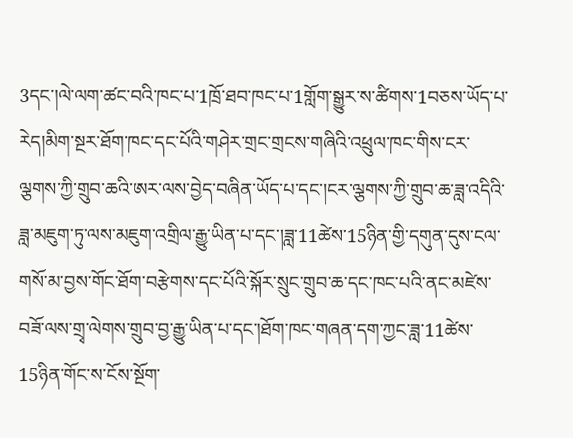3དང་།ལེ་ལག་ཚང་བའི་ཁང་པ་1ཁྲོ་ཐབ་ཁང་པ་1གློག་སྒྱུར་ས་ཚིགས་1བཅས་ཡོད་པ་རེད།མིག་སྔར་ཐོག་ཁང་དང་པོའི་གཤེར་གྲང་གྲངས་གཞིའི་འཕྲུལ་ཁང་གིས་ངར་ལྕགས་ཀྱི་གྲུབ་ཆའི་ཨར་ལས་བྱེད་བཞིན་ཡོད་པ་དང་།ངར་ལྕགས་ཀྱི་གྲུབ་ཆ་ཟླ་འདིའི་ཟླ་མཇུག་ཏུ་ལས་མཇུག་འགྲིལ་རྒྱུ་ཡིན་པ་དང་།ཟླ་11ཚེས་15ཉིན་གྱི་དགུན་དུས་ངལ་གསོ་མ་བྱས་གོང་ཐོག་བརྩེགས་དང་པོའི་སྐོར་སྲུང་གྲུབ་ཆ་དང་ཁང་པའི་ནང་མཛེས་བཟོ་ལས་གྲྭ་ལེགས་གྲུབ་བྱ་རྒྱུ་ཡིན་པ་དང་།ཐོག་ཁང་གཞན་དག་ཀྱང་ཟླ་11ཚེས་15ཉིན་གོང་ས་ངོས་སྔོག་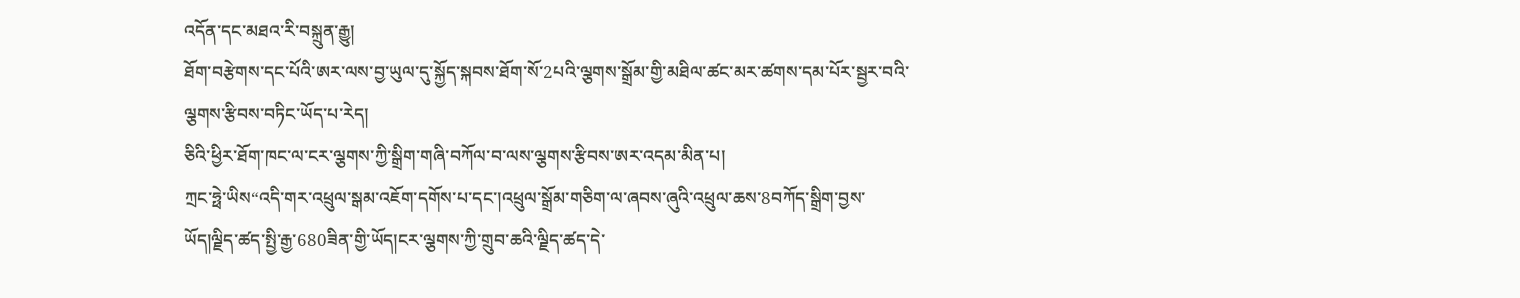འདོན་དང་མཐའ་རི་བསྐྲུན་རྒྱུ།
ཐོག་བརྩེགས་དང་པོའི་ཨར་ལས་བྱ་ཡུལ་དུ་སྐྱོད་སྐབས་ཐོག་སོ་2པའི་ལྕགས་སྒྲོམ་གྱི་མཐིལ་ཚང་མར་ཚགས་དམ་པོར་སྦྱར་བའི་ལྕགས་རྩིབས་བཏིང་ཡོད་པ་རེད།
ཅིའི་ཕྱིར་ཐོག་ཁང་ལ་ངར་ལྕགས་ཀྱི་སྒྲིག་གཞི་བཀོལ་བ་ལས་ལྕགས་རྩིབས་ཨར་འདམ་མིན་པ།
ཀྲང་ཧྥེ་ཡིས“འདི་གར་འཕྲུལ་སྒམ་འཇོག་དགོས་པ་དང་།འཕྲུལ་སྒྲོམ་གཅིག་ལ་ཞབས་ཞུའི་འཕྲུལ་ཆས་8བཀོད་སྒྲིག་བྱས་ཡོད།ལྗིད་ཚད་སྤྱི་རྒྱ་680ཟིན་གྱི་ཡོད།ངར་ལྕགས་ཀྱི་གྲུབ་ཆའི་ལྗིད་ཚད་དེ་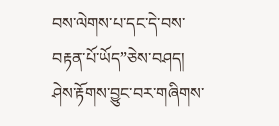བས་ལེགས་པ་དང་དེ་བས་བརྟན་པོ་ཡོད”ཅེས་བཤད།
ཤེས་རྟོགས་བྱུང་བར་གཞིགས་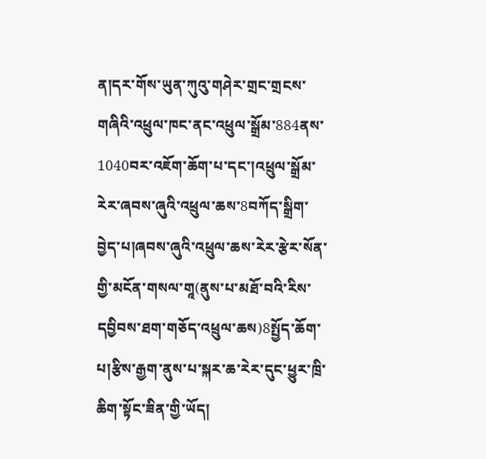ན།དར་གོས་ཡུན་ཀུའུ་གཤེར་གྲང་གྲངས་གཞིའི་འཕྲུལ་ཁང་ནང་འཕྲུལ་སྒྲོམ་884ནས་1040བར་འཇོག་ཆོག་པ་དང་།འཕྲུལ་སྒྲོམ་རེར་ཞབས་ཞུའི་འཕྲུལ་ཆས་8བཀོད་སྒྲིག་བྱེད་པ།ཞབས་ཞུའི་འཕྲུལ་ཆས་རེར་རྩེར་སོན་གྱི་མངོན་གསལ་གཱ(ནུས་པ་མཐོ་བའི་རིས་དབྱིབས་ཐག་གཅོད་འཕྲུལ་ཆས)8སྤྱོད་ཆོག་པ།རྩིས་རྒྱག་ནུས་པ་སྐར་ཆ་རེར་དུང་ཕྱུར་ཁྲི་ཆིག་སྟོང་ཟིན་གྱི་ཡོད།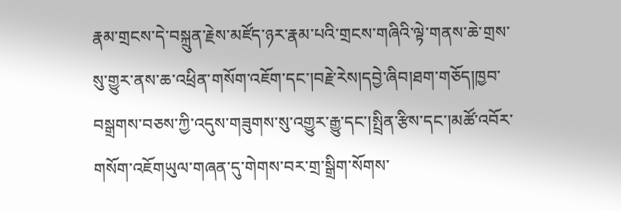རྣམ་གྲངས་དེ་བསྐྲུན་རྗེས་མཛོད་ཉར་རྣམ་པའི་གྲངས་གཞིའི་ལྟེ་གནས་ཆེ་གྲས་སུ་གྱུར་ནས་ཆ་འཕྲིན་གསོག་འཇོག་དང་།བརྗེ་རེས།དབྱེ་ཞིབ།ཐག་གཅོད།ཁྱབ་བསྒྲགས་བཅས་ཀྱི་འདུས་གཟུགས་སུ་འགྱུར་རྒྱུ་དང་།སྤྲིན་རྩིས་དང་།མཚོ་འབོར་གསོག་འཇོགཡུལ་གཞན་དུ་གེགས་བར་གྲ་སྒྲིག་སོགས་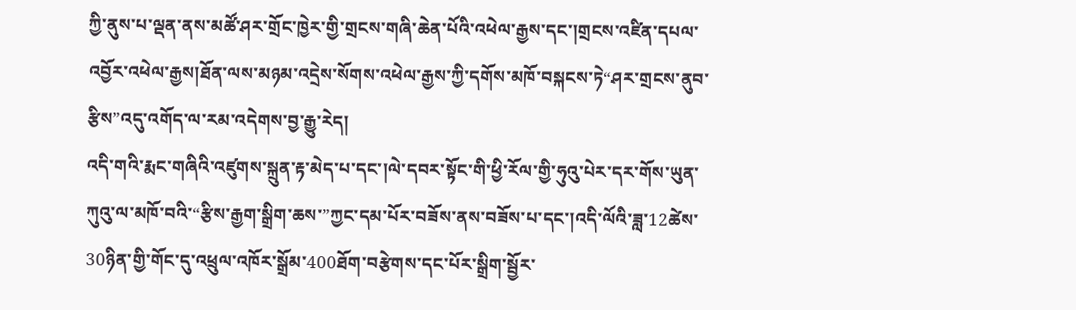ཀྱི་ནུས་པ་ལྡན་ནས་མཚོ་ཤར་གྲོང་ཁྱེར་གྱི་གྲངས་གཞི་ཆེན་པོའི་འཕེལ་རྒྱས་དང་།གྲངས་འཛིན་དཔལ་འབྱོར་འཕེལ་རྒྱས།ཐོན་ལས་མཉམ་འདྲེས་སོགས་འཕེལ་རྒྱས་ཀྱི་དགོས་མཁོ་བསྐངས་ཏེ“ཤར་གྲངས་ནུབ་རྩིས”འདུ་འགོད་ལ་རམ་འདེགས་བྱ་རྒྱུ་རེད།
འདི་གའི་རྨང་གཞིའི་འཛུགས་སྐྲུན་རྟ་མེད་པ་དང་།ལེ་དབར་སྟོང་གི་ཕྱི་རོལ་གྱི་ཧུའུ་པེར་དར་གོས་ཡུན་ཀུའུ་ལ་མཁོ་བའི་“རྩིས་རྒྱག་སྒྲིག་ཆས་”ཀྱང་དམ་པོར་བཟོས་ནས་བཟོས་པ་དང་།འདི་ལོའི་ཟླ་12ཚེས་30ཉིན་གྱི་གོང་དུ་འཕྲུལ་འཁོར་སྒྲོམ་400ཐོག་བརྩེགས་དང་པོར་སྒྲིག་སྦྱོར་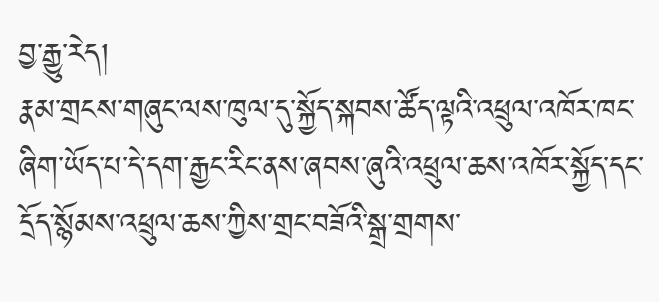བྱ་རྒྱུ་རེད།
རྣམ་གྲངས་གཞུང་ལས་ཁུལ་དུ་སྐྱོད་སྐབས་ཚོད་ལྟའི་འཕྲུལ་འཁོར་ཁང་ཞིག་ཡོད་པ་དེ་དག་རྒྱང་རིང་ནས་ཞབས་ཞུའི་འཕྲུལ་ཆས་འཁོར་སྐྱོད་དང་དྲོད་སྙོམས་འཕྲུལ་ཆས་ཀྱིས་གྲང་བཟོའི་སྒྲ་གྲགས་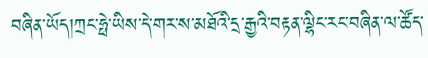བཞིན་ཡོད།ཀྲང་ཧྥེ་ཡིས་དེ་གར་ས་མཐོའི་དྲ་རྒྱའི་བརྟན་ལྷིང་རང་བཞིན་ལ་ཚོད་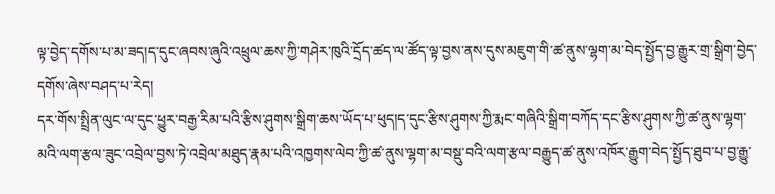ལྟ་བྱེད་དགོས་པ་མ་ཟད།ད་དུང་ཞབས་ཞུའི་འཕྲུལ་ཆས་ཀྱི་གཤེར་ཁུའི་དྲོད་ཚད་ལ་ཚོད་ལྟ་བྱས་ནས་དུས་མཇུག་གི་ཚ་ནུས་ལྷག་མ་བེད་སྤྱོད་བྱ་རྒྱུར་གྲ་སྒྲིག་བྱེད་དགོས་ཞེས་བཤད་པ་རེད།
དར་གོས་སྤྲིན་ལུང་ལ་དུང་ཕྱུར་བརྒྱ་རིམ་པའི་རྩིས་ཤུགས་སྒྲིག་ཆས་ཡོད་པ་ཕུད།ད་དུང་རྩིས་ཤུགས་ཀྱི་རྨང་གཞིའི་སྒྲིག་བཀོད་དང་རྩིས་ཤུགས་ཀྱི་ཚ་ནུས་ལྷག་མའི་ལག་རྩལ་ཟུང་འབྲེལ་བྱས་ཏེ་འབྲེལ་མཐུད་རྣམ་པའི་འཁྱགས་ལེབ་ཀྱི་ཚ་ནུས་ལྷག་མ་བསྡུ་བའི་ལག་རྩལ་བརྒྱུད་ཚ་ནུས་འཁོར་རྒྱུག་བེད་སྤྱོད་ཐུབ་པ་བྱ་རྒྱུ་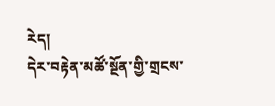རེད།
དེར་བརྟེན་མཚོ་སྔོན་གྱི་གྲངས་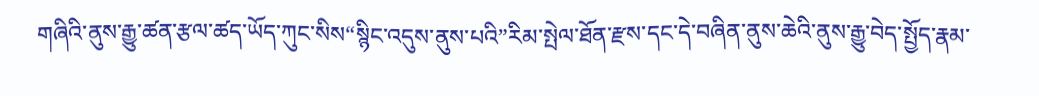གཞིའི་ནུས་རྒྱུ་ཚན་རྩལ་ཚད་ཡོད་ཀུང་སིས“སྙིང་འདུས་ནུས་པའི”རིམ་སྤེལ་ཐོན་རྫས་དང་དེ་བཞིན་ནུས་ཆེའི་ནུས་རྒྱུ་བེད་སྤྱོད་རྣམ་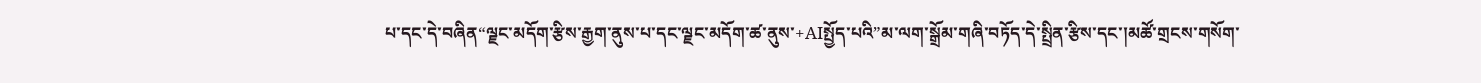པ་དང་དེ་བཞིན“ལྗང་མདོག་རྩིས་རྒྱག་ནུས་པ་དང་ལྗང་མདོག་ཚ་ནུས་+AIསྤྱོད་པའི”མ་ལག་སྒྲོམ་གཞི་བཏོད་དེ་སྤྲིན་རྩིས་དང་།མཚོ་གྲངས་གསོག་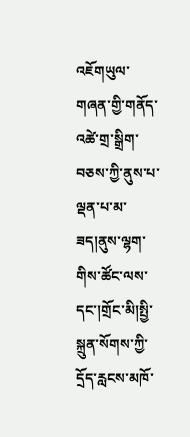འཇོགཡུལ་གཞན་གྱི་གནོད་འཚེ་གྲ་སྒྲིག་བཅས་ཀྱི་ནུས་པ་ལྡན་པ་མ་ཟད།ནུས་ལྷག་གིས་ཚོང་ལས་དང་།གྲོང་མི།སྤྱི་སྐྲུན་སོགས་ཀྱི་དྲོད་རླངས་མཁོ་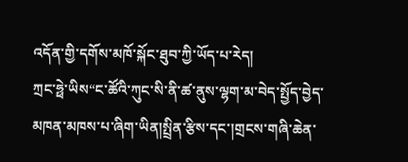འདོན་གྱི་དགོས་མཁོ་སྐོང་ཐུབ་ཀྱི་ཡོད་པ་རེད།
ཀྲང་ཧྥེ་ཡིས“ང་ཚོའི་ཀུང་སི་ནི་ཚ་ནུས་ལྷག་མ་བེད་སྤྱོད་བྱེད་མཁན་མཁས་པ་ཞིག་ཡིན།སྤྲིན་རྩིས་དང་།གྲངས་གཞི་ཆེན་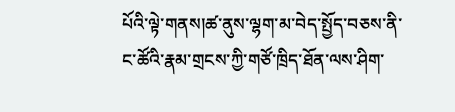པོའི་ལྟེ་གནས།ཚ་ནུས་ལྷག་མ་བེད་སྤྱོད་བཅས་ནི་ང་ཚོའི་རྣམ་གྲངས་ཀྱི་གཙོ་ཁྲིད་ཐོན་ལས་ཤིག་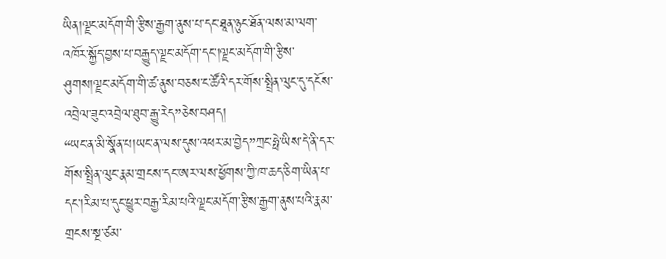ཡིན།ལྗང་མདོག་གི་རྩིས་རྒྱག་ནུས་པ་དང་ཐཱན་ཉུང་ཐོན་ལས་མ་ལག་འཁོར་སྐྱོད་བྱས་པ་བརྒྱུད་ལྗང་མདོག་དང་།ལྗང་མདོག་གི་རྩིས་ཤུགས།ལྗང་མདོག་གི་ཚ་ནུས་བཅས་ང་ཚོའི་དར་གོས་སྤྲིན་ལུང་དུ་དངོས་འབྲེལ་ཟུང་འབྲེལ་ཐུབ་རྒྱུ་རེད”ཅེས་བཤད།
“ཡང་ན་མི་སྣོན་པ།ཡང་ན་ལས་དུས་འཕར་མ་བྱེད”ཀྲང་ཧྥེ་ཡིས་དེ་ནི་དར་གོས་སྤྲིན་ལུང་རྣམ་གྲངས་དང་ཨར་ལས་ཕྱོགས་ཀྱི་ཁ་ཆད་ཅིག་ཡིན་པ་དང་།རིམ་པ་དུང་ཕྱུར་བརྒྱ་རིམ་པའི་ལྗང་མདོག་རྩིས་རྒྱག་ནུས་པའི་རྣམ་གྲངས་སྔ་ཙམ་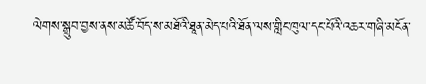ལེགས་སྒྲུབ་བྱས་ནས་མཚོ་བོད་ས་མཐོའི་ཐཱན་མེད་པའི་ཐོན་ལས་གླིང་ཁུལ་དང་པོའི་འཆར་གཞི་མངོན་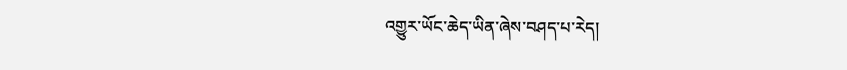འགྱུར་ཡོང་ཆེད་ཡིན་ཞེས་བཤད་པ་རེད།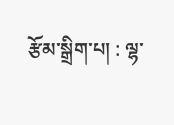རྩོམ་སྒྲིག་པ། : ལྷ་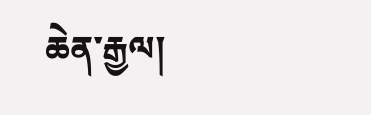ཆེན་རྒྱལ།